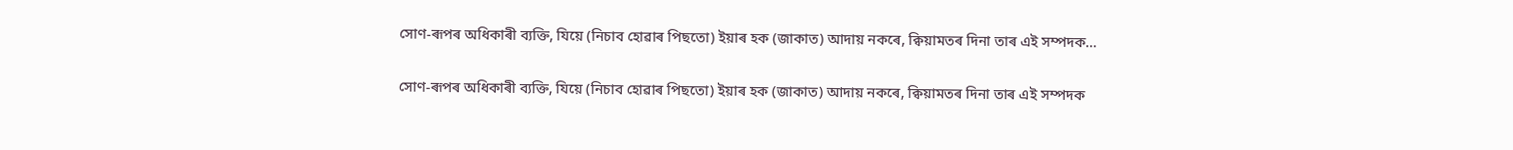সোণ-ৰূপৰ অধিকাৰী ব্যক্তি, যিয়ে (নিচাব হোৱাৰ পিছতো) ইয়াৰ হক (জাকাত) আদায় নকৰে, ক্বিয়ামতৰ দিনা তাৰ এই সম্পদক…

সোণ-ৰূপৰ অধিকাৰী ব্যক্তি, যিয়ে (নিচাব হোৱাৰ পিছতো) ইয়াৰ হক (জাকাত) আদায় নকৰে, ক্বিয়ামতৰ দিনা তাৰ এই সম্পদক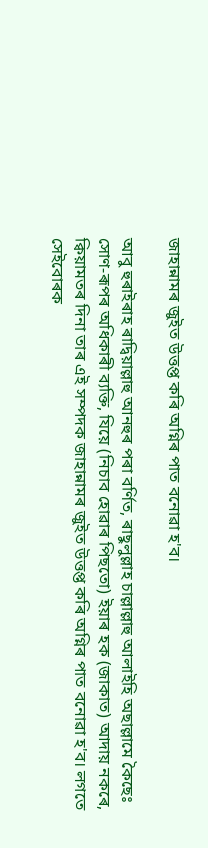জাহান্নামৰ জুইত উত্তপ্ত কৰি অগ্নিৰ পাত বনোৱা হ'ব।

আবু হুৰাইৰাহ ৰাদ্বিয়াল্লাহু আনহুৰ পৰা বৰ্ণিত, ৰাছুলুল্লাহ চাল্লাল্লাহু আলাইহি অছাল্লামে কৈছেঃ সোণ-ৰূপৰ অধিকাৰী ব্যক্তি, যিয়ে (নিচাব হোৱাৰ পিছতো) ইয়াৰ হক (জাকাত) আদায় নকৰে, ক্বিয়ামতৰ দিনা তাৰ এই সম্পদক জাহান্নামৰ জুইত উত্তপ্ত কৰি অগ্নিৰ পাত বনোৱা হ'ব। লগতে সেইবোৰক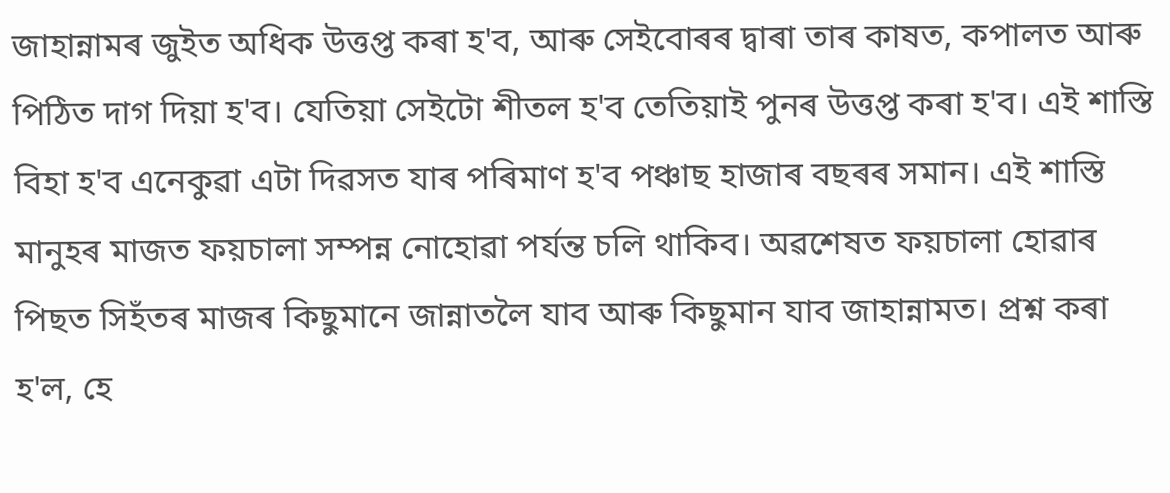জাহান্নামৰ জুইত অধিক উত্তপ্ত কৰা হ'ব, আৰু সেইবোৰৰ দ্বাৰা তাৰ কাষত, কপালত আৰু পিঠিত দাগ দিয়া হ'ব। যেতিয়া সেইটো শীতল হ'ব তেতিয়াই পুনৰ উত্তপ্ত কৰা হ'ব। এই শাস্তি বিহা হ'ব এনেকুৱা এটা দিৱসত যাৰ পৰিমাণ হ'ব পঞ্চাছ হাজাৰ বছৰৰ সমান। এই শাস্তি মানুহৰ মাজত ফয়চালা সম্পন্ন নোহোৱা পৰ্যন্ত চলি থাকিব। অৱশেষত ফয়চালা হোৱাৰ পিছত সিহঁতৰ মাজৰ কিছুমানে জান্নাতলৈ যাব আৰু কিছুমান যাব জাহান্নামত। প্ৰশ্ন কৰা হ'ল, হে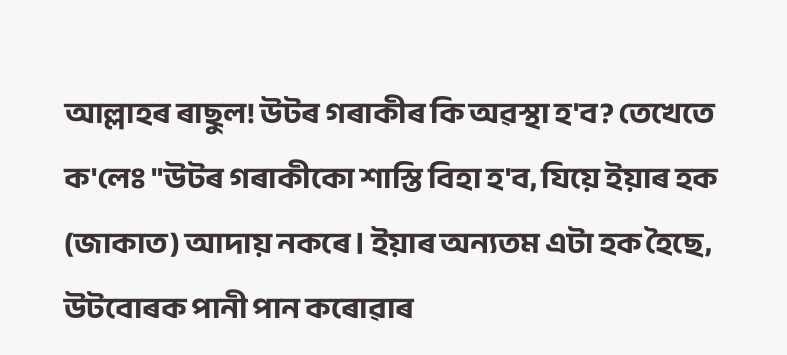আল্লাহৰ ৰাছুল! উটৰ গৰাকীৰ কি অৱস্থা হ'ব? তেখেতে ক'লেঃ "উটৰ গৰাকীকো শাস্তি বিহা হ'ব, যিয়ে ইয়াৰ হক (জাকাত) আদায় নকৰে। ইয়াৰ অন্যতম এটা হক হৈছে, উটবোৰক পানী পান কৰোৱাৰ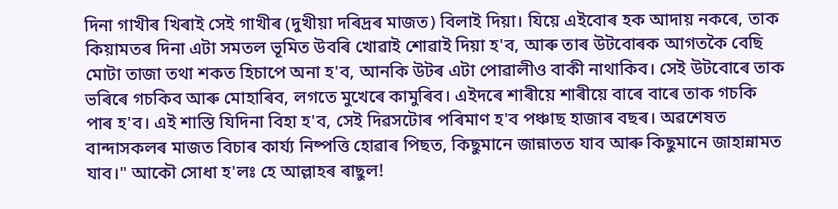দিনা গাখীৰ খিৰাই সেই গাখীৰ (দুখীয়া দৰিদ্ৰৰ মাজত) বিলাই দিয়া। যিয়ে এইবোৰ হক আদায় নকৰে, তাক কিয়ামতৰ দিনা এটা সমতল ভূমিত উবৰি খোৱাই শোৱাই দিয়া হ'ব, আৰু তাৰ উটবোৰক আগতকৈ বেছি মোটা তাজা তথা শকত হিচাপে অনা হ'ব, আনকি উটৰ এটা পোৱালীও বাকী নাথাকিব। সেই উটবোৰে তাক ভৰিৰে গচকিব আৰু মোহাৰিব, লগতে মুখেৰে কামুৰিব। এইদৰে শাৰীয়ে শাৰীয়ে বাৰে বাৰে তাক গচকি পাৰ হ'ব। এই শাস্তি যিদিনা বিহা হ'ব, সেই দিৱসটোৰ পৰিমাণ হ'ব পঞ্চাছ হাজাৰ বছৰ। অৱশেষত বান্দাসকলৰ মাজত বিচাৰ কাৰ্য্য নিষ্পত্তি হোৱাৰ পিছত, কিছুমানে জান্নাতত যাব আৰু কিছুমানে জাহান্নামত যাব।" আকৌ সোধা হ'লঃ হে আল্লাহৰ ৰাছুল!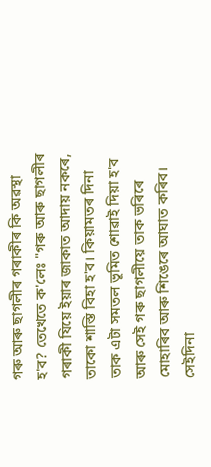গৰু আৰু ছাগলীৰ গৰাকীৰ কি অৱস্থা হ'ব? তেখেতে ক'লেঃ "গৰু আৰু ছাগলীৰ গৰাকী যিয়ে ইয়াৰ জাকাত আদায় নকৰে, তাকো শাস্তি বিহা হ'ব। কিয়ামতৰ দিনা তাক এটা সমতল ভূমিত শোৱাই দিয়া হ'ব আৰু সেই গৰু ছাগলীয়ে তাক ভৰিৰে মোহাৰিব আৰু শিঙেৰে আঘাত কৰিব। সেইদিনা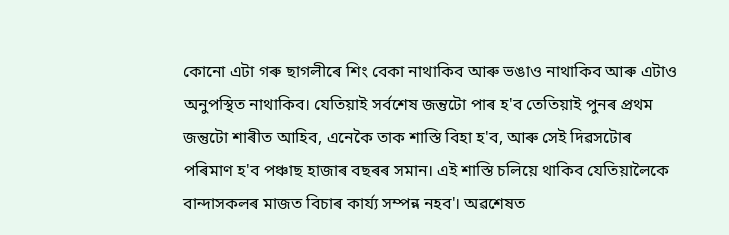কোনো এটা গৰু ছাগলীৰে শিং বেকা নাথাকিব আৰু ভঙাও নাথাকিব আৰু এটাও অনুপস্থিত নাথাকিব। যেতিয়াই সৰ্বশেষ জন্তুটো পাৰ হ'ব তেতিয়াই পুনৰ প্ৰথম জন্তুটো শাৰীত আহিব, এনেকৈ তাক শাস্তি বিহা হ'ব, আৰু সেই দিৱসটোৰ পৰিমাণ হ'ব পঞ্চাছ হাজাৰ বছৰৰ সমান। এই শাস্তি চলিয়ে থাকিব যেতিয়ালৈকে বান্দাসকলৰ মাজত বিচাৰ কাৰ্য্য সম্পন্ন নহব'। অৱশেষত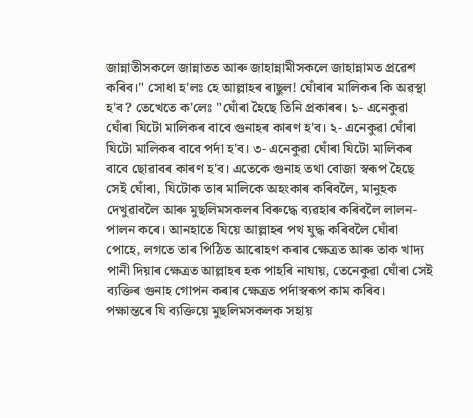জান্নাতীসকলে জান্নাতত আৰু জাহান্নামীসকলে জাহান্নামত প্ৰৱেশ কৰিব।" সোধা হ'লঃ হে আল্লাহৰ ৰাছুল! ঘোঁৰাৰ মালিকৰ কি অৱস্থা হ'ব? তেখেতে ক'লেঃ "ঘোঁৰা হৈছে তিনি প্ৰকাৰৰ। ১- এনেকুৱা ঘোঁৰা যিটো মালিকৰ বাবে গুনাহৰ কাৰণ হ'ব। ২- এনেকুৱা ঘোঁৰা যিটো মালিকৰ বাবে পৰ্দা হ'ব। ৩- এনেকুৱা ঘোঁৰা যিটো মালিকৰ বাবে ছোৱাবৰ কাৰণ হ'ব। এতেকে গুনাহ তথা বোজা স্বৰূপ হৈছে সেই ঘোঁৰা, যিটোক তাৰ মালিকে অহংকাৰ কৰিবলৈ, মানুহক দেখুৱাবলৈ আৰু মুছলিমসকলৰ বিৰুদ্ধে ব্যৱহাৰ কৰিবলৈ লালন-পালন কৰে। আনহাতে যিয়ে আল্লাহৰ পথ যুদ্ধ কৰিবলৈ ঘোঁৰা পোহে, লগতে তাৰ পিঠিত আৰোহণ কৰাৰ ক্ষেত্ৰত আৰু তাক খাদ্য পানী দিয়াৰ ক্ষেত্ৰত আল্লাহৰ হক পাহৰি নাযায়, তেনেকুৱা ঘোঁৰা সেই ব্যক্তিৰ গুনাহ গোপন কৰাৰ ক্ষেত্ৰত পৰ্দাস্বৰূপ কাম কৰিব। পক্ষান্তৰে যি ব্যক্তিয়ে মুছলিমসকলক সহায়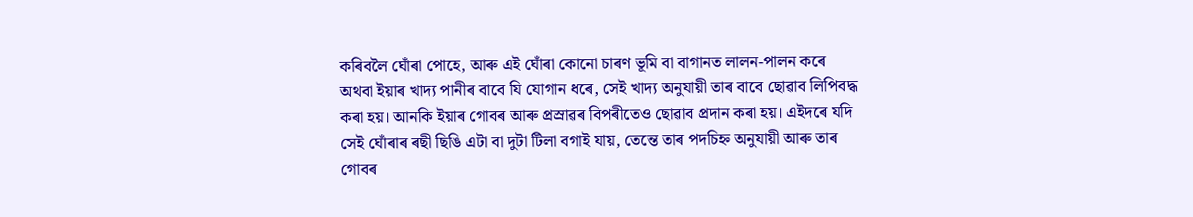কৰিবলৈ ঘোঁৰা পোহে, আৰু এই ঘোঁৰা কোনো চাৰণ ভূমি বা বাগানত লালন-পালন কৰে অথবা ইয়াৰ খাদ্য পানীৰ বাবে যি যোগান ধৰে, সেই খাদ্য অনুযায়ী তাৰ বাবে ছোৱাব লিপিবদ্ধ কৰা হয়। আনকি ইয়াৰ গোবৰ আৰু প্ৰস্ৰাৱৰ বিপৰীতেও ছোৱাব প্ৰদান কৰা হয়। এইদৰে যদি সেই ঘোঁৰাৰ ৰছী ছিঙি এটা বা দুটা টিলা বগাই যায়, তেন্তে তাৰ পদচিহ্ন অনুযায়ী আৰু তাৰ গোবৰ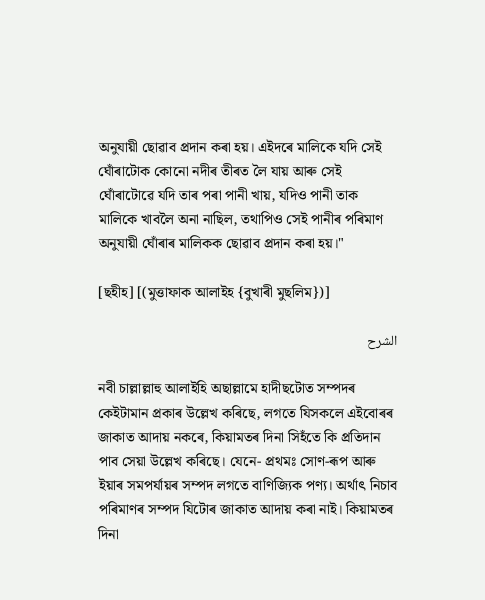অনুযায়ী ছোৱাব প্ৰদান কৰা হয়। এইদৰে মালিকে যদি সেই ঘোঁৰাটোক কোনো নদীৰ তীৰত লৈ যায় আৰু সেই ঘোঁৰাটোৱে যদি তাৰ পৰা পানী খায়, যদিও পানী তাক মালিকে খাবলৈ অনা নাছিল, তথাপিও সেই পানীৰ পৰিমাণ অনুযায়ী ঘোঁৰাৰ মালিকক ছোৱাব প্ৰদান কৰা হয়।"

[ছহীহ] [(মুত্তাফাক আলাইহ {বুখাৰী মুছলিম})]

الشرح

নবী চাল্লাল্লাহু আলাইহি অছাল্লামে হাদীছটোত সম্পদৰ কেইটামান প্ৰকাৰ উল্লেখ কৰিছে, লগতে যিসকলে এইবোৰৰ জাকাত আদায় নকৰে, কিয়ামতৰ দিনা সিহঁতে কি প্ৰতিদান পাব সেয়া উল্লেখ কৰিছে। যেনে- প্ৰথমঃ সোণ-ৰূপ আৰু ইয়াৰ সমপৰ্যায়ৰ সম্পদ লগতে বাণিজ্যিক পণ্য। অৰ্থাৎ নিচাব পৰিমাণৰ সম্পদ যিটোৰ জাকাত আদায় কৰা নাই। কিয়ামতৰ দিনা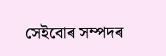সেইবোৰ সম্পদৰ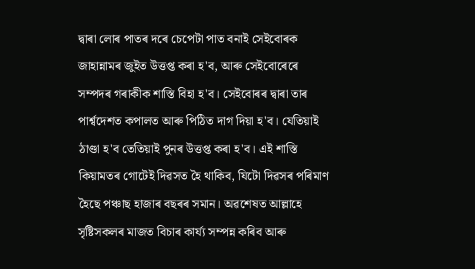দ্বাৰা লোৰ পাতৰ দৰে চেপেটা পাত বনাই সেইবোৰক জাহান্নামৰ জুইত উত্তপ্ত কৰা হ'ব, আৰু সেইবোৰেৰে সম্পদৰ গৰাকীক শাস্তি বিহা হ'ব। সেইবোৰৰ দ্বাৰা তাৰ পাৰ্শ্বদেশত কপালত আৰু পিঠিত দাগ দিয়া হ'ব। যেতিয়াই ঠাণ্ডা হ'ব তেতিয়াই পুনৰ উত্তপ্ত কৰা হ'ব। এই শাস্তি কিয়ামতৰ গোটেই দিৱসত হৈ থাকিব, যিটো দিৱসৰ পৰিমাণ হৈছে পঞ্চাছ হাজাৰ বছৰৰ সমান। অৱশেষত আল্লাহে সৃষ্টিসকলৰ মাজত বিচাৰ কাৰ্য্য সম্পন্ন কৰিব আৰু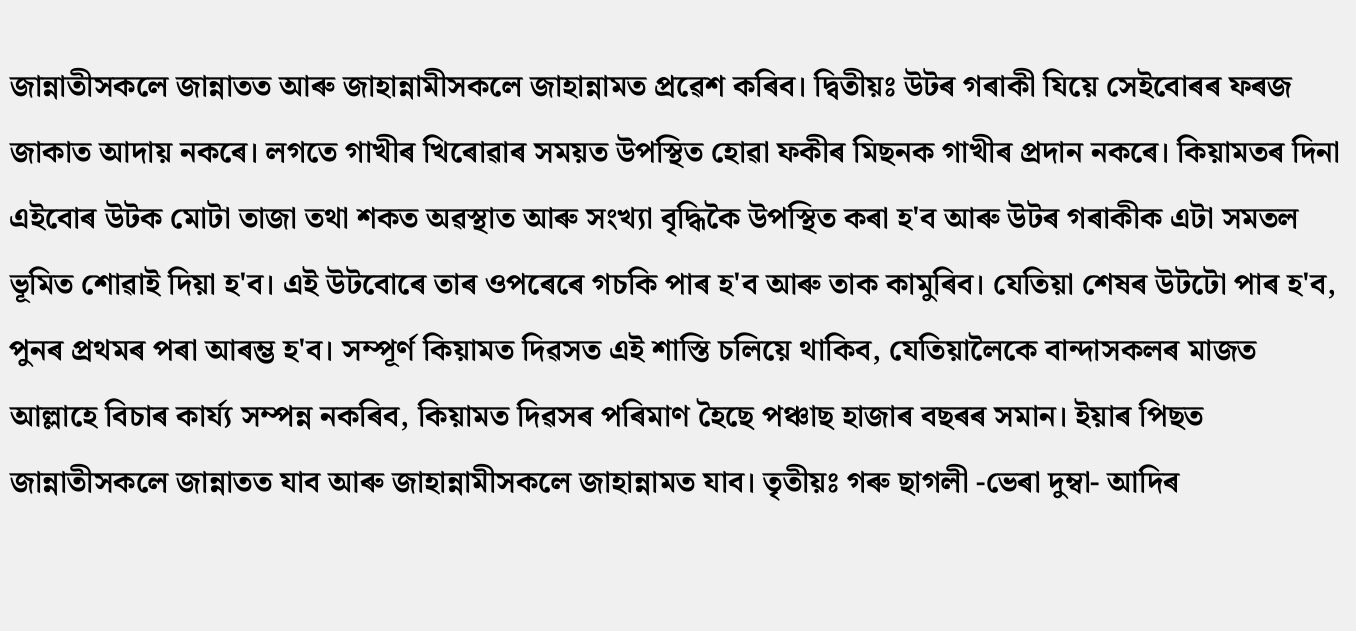জান্নাতীসকলে জান্নাতত আৰু জাহান্নামীসকলে জাহান্নামত প্ৰৱেশ কৰিব। দ্বিতীয়ঃ উটৰ গৰাকী যিয়ে সেইবোৰৰ ফৰজ জাকাত আদায় নকৰে। লগতে গাখীৰ খিৰোৱাৰ সময়ত উপস্থিত হোৱা ফকীৰ মিছনক গাখীৰ প্ৰদান নকৰে। কিয়ামতৰ দিনা এইবোৰ উটক মোটা তাজা তথা শকত অৱস্থাত আৰু সংখ্যা বৃদ্ধিকৈ উপস্থিত কৰা হ'ব আৰু উটৰ গৰাকীক এটা সমতল ভূমিত শোৱাই দিয়া হ'ব। এই উটবোৰে তাৰ ওপৰেৰে গচকি পাৰ হ'ব আৰু তাক কামুৰিব। যেতিয়া শেষৰ উটটো পাৰ হ'ব, পুনৰ প্ৰথমৰ পৰা আৰম্ভ হ'ব। সম্পূৰ্ণ কিয়ামত দিৱসত এই শাস্তি চলিয়ে থাকিব, যেতিয়ালৈকে বান্দাসকলৰ মাজত আল্লাহে বিচাৰ কাৰ্য্য সম্পন্ন নকৰিব, কিয়ামত দিৱসৰ পৰিমাণ হৈছে পঞ্চাছ হাজাৰ বছৰৰ সমান। ইয়াৰ পিছত জান্নাতীসকলে জান্নাতত যাব আৰু জাহান্নামীসকলে জাহান্নামত যাব। তৃতীয়ঃ গৰু ছাগলী -ভেৰা দুম্বা- আদিৰ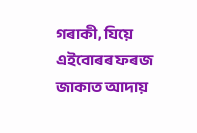গৰাকী, যিয়ে এইবোৰৰ ফৰজ জাকাত আদায়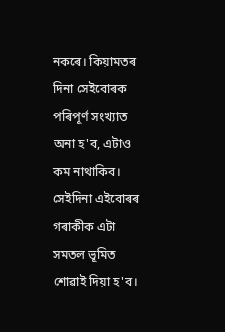নকৰে। কিয়ামতৰ দিনা সেইবোৰক পৰিপূৰ্ণ সংখ্যাত অনা হ'ব, এটাও কম নাথাকিব। সেইদিনা এইবোৰৰ গৰাকীক এটা সমতল ভূমিত শোৱাই দিয়া হ'ব।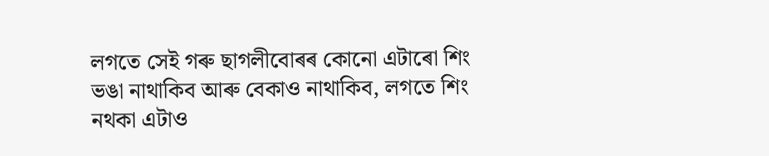লগতে সেই গৰু ছাগলীবোৰৰ কোনো এটাৰো শিং ভঙা নাথাকিব আৰু বেকাও নাথাকিব, লগতে শিং নথকা এটাও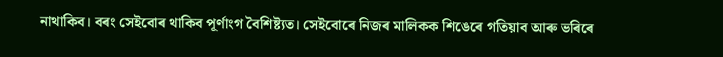নাথাকিব। বৰং সেইবোৰ থাকিব পূৰ্ণাংগ বৈশিষ্ট্যত। সেইবোৰে নিজৰ মালিকক শিঙেৰে গতিয়াব আৰু ভৰিৰে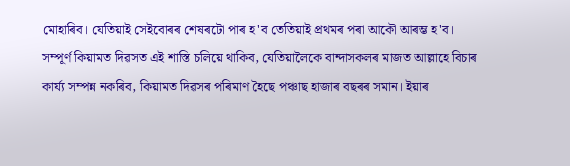মোহাৰিব। যেতিয়াই সেইবোৰৰ শেষৰটো পাৰ হ'ব তেতিয়াই প্ৰথমৰ পৰা আকৌ আৰম্ভ হ'ব। সম্পূৰ্ণ কিয়ামত দিৱসত এই শাস্তি চলিয়ে থাকিব, যেতিয়ালৈকে বান্দাসকলৰ মাজত আল্লাহে বিচাৰ কাৰ্য্য সম্পন্ন নকৰিব, কিয়ামত দিৱসৰ পৰিমাণ হৈছে পঞ্চাছ হাজাৰ বছৰৰ সমান। ইয়াৰ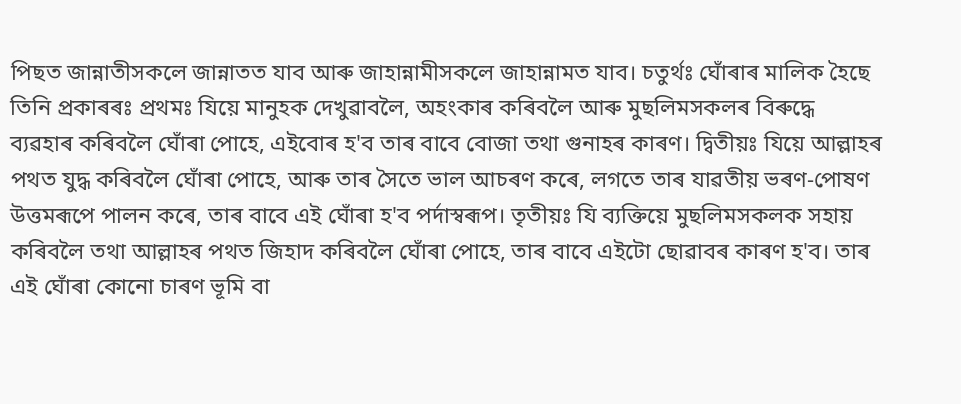পিছত জান্নাতীসকলে জান্নাতত যাব আৰু জাহান্নামীসকলে জাহান্নামত যাব। চতুৰ্থঃ ঘোঁৰাৰ মালিক হৈছে তিনি প্ৰকাৰৰঃ প্ৰথমঃ যিয়ে মানুহক দেখুৱাবলৈ, অহংকাৰ কৰিবলৈ আৰু মুছলিমসকলৰ বিৰুদ্ধে ব্যৱহাৰ কৰিবলৈ ঘোঁৰা পোহে, এইবোৰ হ'ব তাৰ বাবে বোজা তথা গুনাহৰ কাৰণ। দ্বিতীয়ঃ যিয়ে আল্লাহৰ পথত যুদ্ধ কৰিবলৈ ঘোঁৰা পোহে, আৰু তাৰ সৈতে ভাল আচৰণ কৰে, লগতে তাৰ যাৱতীয় ভৰণ-পোষণ উত্তমৰূপে পালন কৰে, তাৰ বাবে এই ঘোঁৰা হ'ব পৰ্দাস্বৰূপ। তৃতীয়ঃ যি ব্যক্তিয়ে মুছলিমসকলক সহায় কৰিবলৈ তথা আল্লাহৰ পথত জিহাদ কৰিবলৈ ঘোঁৰা পোহে, তাৰ বাবে এইটো ছোৱাবৰ কাৰণ হ'ব। তাৰ এই ঘোঁৰা কোনো চাৰণ ভূমি বা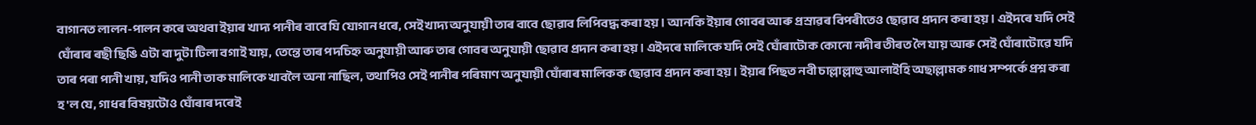বাগানত লালন-পালন কৰে অথবা ইয়াৰ খাদ্য পানীৰ বাবে যি যোগান ধৰে, সেই খাদ্য অনুযায়ী তাৰ বাবে ছোৱাব লিপিবদ্ধ কৰা হয়। আনকি ইয়াৰ গোবৰ আৰু প্ৰস্ৰাৱৰ বিপৰীতেও ছোৱাব প্ৰদান কৰা হয়। এইদৰে যদি সেই ঘোঁৰাৰ ৰছী ছিঙি এটা বা দুটা টিলা বগাই যায়, তেন্তে তাৰ পদচিহ্ন অনুযায়ী আৰু তাৰ গোবৰ অনুযায়ী ছোৱাব প্ৰদান কৰা হয়। এইদৰে মালিকে যদি সেই ঘোঁৰাটোক কোনো নদীৰ তীৰত লৈ যায় আৰু সেই ঘোঁৰাটোৱে যদি তাৰ পৰা পানী খায়, যদিও পানী তাক মালিকে খাবলৈ অনা নাছিল, তথাপিও সেই পানীৰ পৰিমাণ অনুযায়ী ঘোঁৰাৰ মালিকক ছোৱাব প্ৰদান কৰা হয়। ইয়াৰ পিছত নবী চাল্লাল্লাহু আলাইহি অছাল্লামক গাধ সম্পৰ্কে প্ৰশ্ন কৰা হ'ল যে, গাধৰ বিষয়টোও ঘোঁৰাৰ দৰেই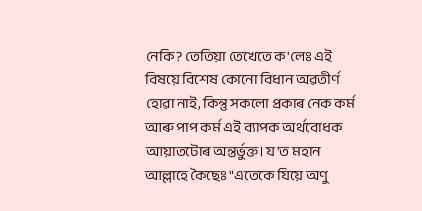নেকি? তেতিয়া তেখেতে ক'লেঃ এই বিষয়ে বিশেষ কোনো বিধান অৱতীৰ্ণ হোৱা নাই, কিন্তু সকলো প্ৰকাৰ নেক কৰ্ম আৰু পাপ কৰ্ম এই ব্যাপক অৰ্থবোধক আয়াতটোৰ অন্তৰ্ভুক্ত। য'ত মহান আল্লাহে কৈছেঃ "এতেকে যিয়ে অণু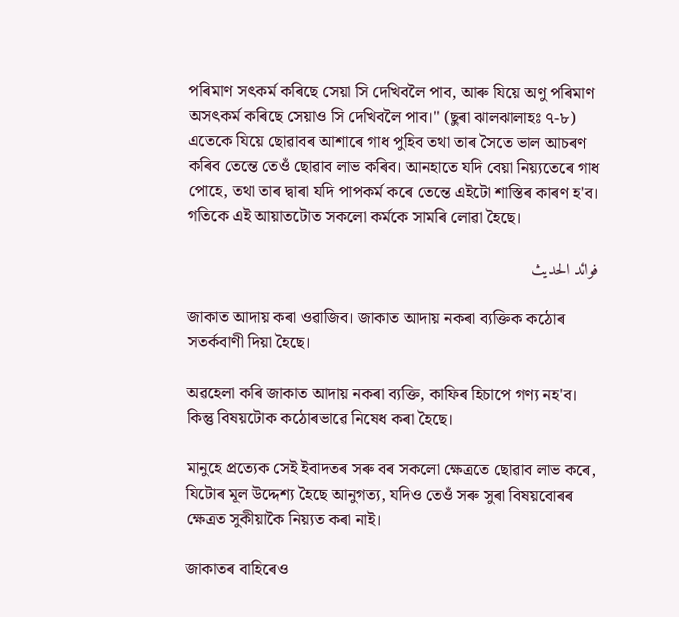পৰিমাণ সৎকৰ্ম কৰিছে সেয়া সি দেখিবলৈ পাব, আৰু যিয়ে অণু পৰিমাণ অসৎকৰ্ম কৰিছে সেয়াও সি দেখিবলৈ পাব।" (ছুৰা ঝালঝালাহঃ ৭-৮) এতেকে যিয়ে ছোৱাবৰ আশাৰে গাধ পুহিব তথা তাৰ সৈতে ভাল আচৰণ কৰিব তেন্তে তেওঁ ছোৱাব লাভ কৰিব। আনহাতে যদি বেয়া নিয়্যতেৰে গাধ পোহে, তথা তাৰ দ্বাৰা যদি পাপকৰ্ম কৰে তেন্তে এইটো শাস্তিৰ কাৰণ হ'ব। গতিকে এই আয়াতটোত সকলো কৰ্মকে সামৰি লোৱা হৈছে।

فوائد الحديث

জাকাত আদায় কৰা ওৱাজিব। জাকাত আদায় নকৰা ব্যক্তিক কঠোৰ সতৰ্কবাণী দিয়া হৈছে।

অৱহেলা কৰি জাকাত আদায় নকৰা ব্যক্তি, কাফিৰ হিচাপে গণ্য নহ'ব। কিন্তু বিষয়টোক কঠোৰভাৱে নিষেধ কৰা হৈছে।

মানুহে প্ৰত্যেক সেই ইবাদতৰ সৰু বৰ সকলো ক্ষেত্ৰতে ছোৱাব লাভ কৰে, যিটোৰ মূল উদ্দেশ্য হৈছে আনুগত্য, যদিও তেওঁ সৰু সুৰা বিষয়বোৰৰ ক্ষেত্ৰত সুকীয়াকৈ নিয়্যত কৰা নাই।

জাকাতৰ বাহিৰেও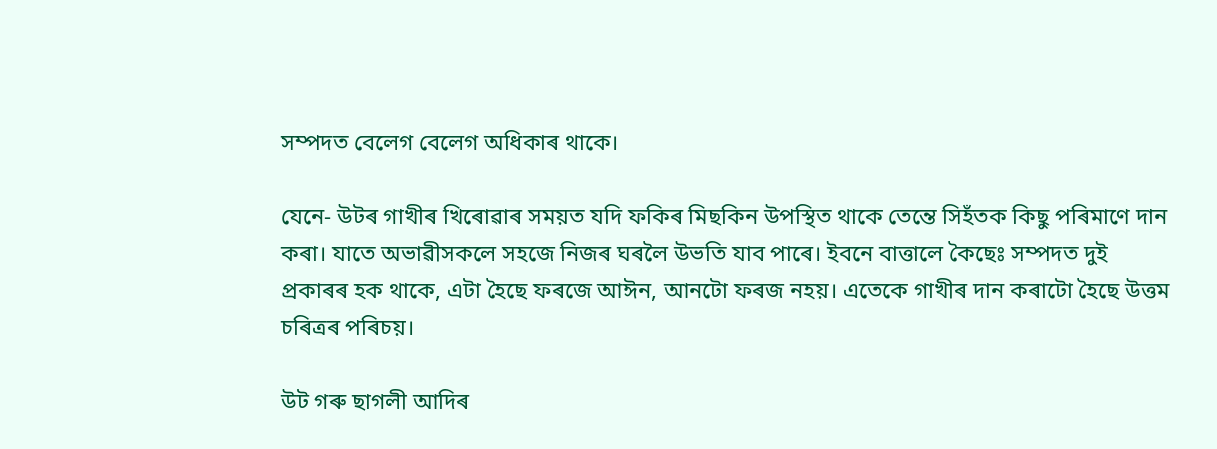সম্পদত বেলেগ বেলেগ অধিকাৰ থাকে।

যেনে- উটৰ গাখীৰ খিৰোৱাৰ সময়ত যদি ফকিৰ মিছকিন উপস্থিত থাকে তেন্তে সিহঁতক কিছু পৰিমাণে দান কৰা। যাতে অভাৱীসকলে সহজে নিজৰ ঘৰলৈ উভতি যাব পাৰে। ইবনে বাত্তালে কৈছেঃ সম্পদত দুই প্ৰকাৰৰ হক থাকে, এটা হৈছে ফৰজে আঈন, আনটো ফৰজ নহয়। এতেকে গাখীৰ দান কৰাটো হৈছে উত্তম চৰিত্ৰৰ পৰিচয়।

উট গৰু ছাগলী আদিৰ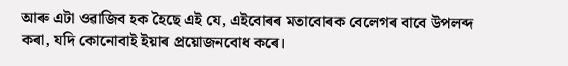আৰু এটা ওৱাজিব হক হৈছে এই যে, এইবোৰৰ মতাবোৰক বেলেগৰ বাবে উপলব্দ কৰা, যদি কোনোবাই ইয়াৰ প্ৰয়োজনবোধ কৰে।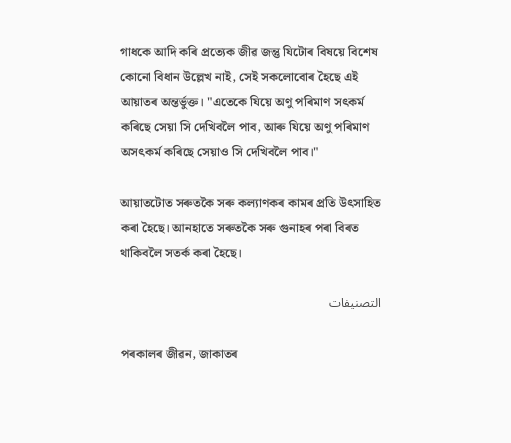গাধকে আদি কৰি প্ৰত্যেক জীৱ জন্তু যিটোৰ বিষয়ে বিশেষ কোনো বিধান উল্লেখ নাই, সেই সকলোবোৰ হৈছে এই আয়াতৰ অন্তৰ্ভুক্ত। "এতেকে যিয়ে অণু পৰিমাণ সৎকৰ্ম কৰিছে সেয়া সি দেখিবলৈ পাব, আৰু যিয়ে অণু পৰিমাণ অসৎকৰ্ম কৰিছে সেয়াও সি দেখিবলৈ পাব।"

আয়াতটোত সৰুতকৈ সৰু কল্যাণকৰ কামৰ প্ৰতি উৎসাহিত কৰা হৈছে। আনহাতে সৰুতকৈ সৰু গুনাহৰ পৰা বিৰত থাকিবলৈ সতৰ্ক কৰা হৈছে।

التصنيفات

পৰকালৰ জীৱন, জাকাতৰ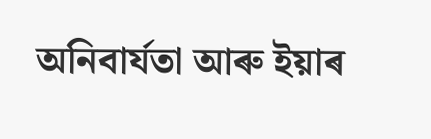অনিবাৰ্যতা আৰু ইয়াৰ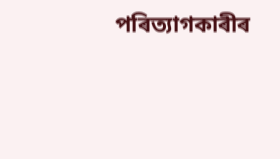পৰিত্যাগকাৰীৰ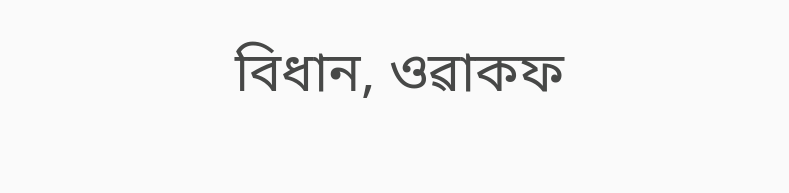বিধান, ওৱাকফ